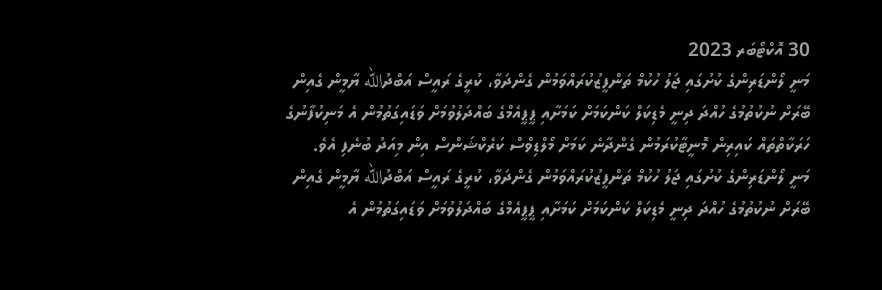30 އޮކްޓޯބަރ 2023
މަނީ ލޯންޑަރިންގެ ކުށުގައި ޖަލު ހުކުމް ތަންފީޒުކުރައްވަމުން ގެންދަވާ، ކުރީގެ ރައީސް އަބްދުالله ޔާމީން ގެއިން ބޭރަށް ނުކުތުމުގެ ހުއްދަ ދިނީ މެޑިކަލް ކަންކަމަށް ކަމަށާއި ޕީޕީއެމްގެ ބައްދަލުވުމަށް ވަޑައިގަތުމުން އެ މަނިކުފާނުގެ ހަރަކާތްތައް ކައިރިން މޮނީޓާކުރަމުން ގެންދާނެ ކަމަށް މޯލްޑިވްސް ކަރެކްޝަންސް އިން މިއަދު ބުނެފި އެވެ.
މަނީ ލޯންޑަރިންގެ ކުށުގައި ޖަލު ހުކުމް ތަންފީޒުކުރައްވަމުން ގެންދަވާ، ކުރީގެ ރައީސް އަބްދުالله ޔާމީން ގެއިން ބޭރަށް ނުކުތުމުގެ ހުއްދަ ދިނީ މެޑިކަލް ކަންކަމަށް ކަމަށާއި ޕީޕީއެމްގެ ބައްދަލުވުމަށް ވަޑައިގަތުމުން އެ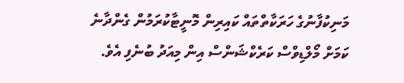މަނިކުފާނުގެ ހަރަކާތްތައް ކައިރިން މޮނީޓާކުރަމުން ގެންދާނެ ކަމަށް މޯލްޑިވްސް ކަރެކްޝަންސް އިން މިއަދު ބުނެފި އެވެ.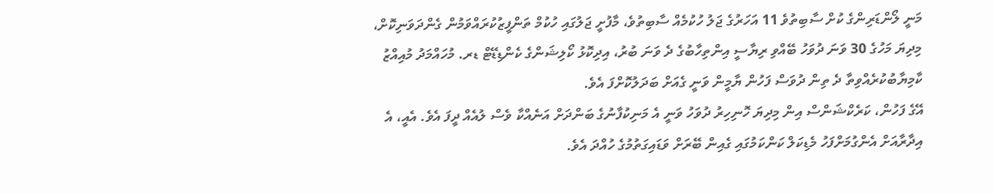މަނީ ލޯންޑަރިންގެ ކުށް ސާބިތުވެ 11 އަހަރުގެ ޖަލު ހުކުމެއް ސާބިތުވެ، މާފުށީ ޖަލުގައި ހުކުމް ތަންފީޒުކުރައްވަމުން ގެންދަވަނިކޮށް، މިދިޔަ މަހުގެ 30 ވަނަ ދުވަހު ބޭއްވި ރިޔާސީ އިންތިހާބުގެ ދެ ވަނަ ބުރު، އިދިކޮޅު ކޯލިޝަންގެ ކެންޑިޑޭޓް ޑރ. މުހައްމަދު މުއިއްޒު ކާމިޔާބުކުރެއްވިތާ ދެ ތިން ދުވަސް ފަހުން ޔާމީން ވަނީ ގެއަށް ބަދަލުކޮށްފަ އެވެ.
އޭގެ ފަހުން، ކަރެކްޝަންސް އިން މިދިޔަ ހޮނިހިރު ދުވަހު ވަނީ އެ މަނިކުފާނުގެ ބަންދަށް އަނެއްކާ ވެސް ލުއެއް ދީފަ އެވެ. އެއީ، އެ އިދާރާއަށް އެންގުމަށްފަހު މެޑިކަލް ކަންކަމުގައި ގެއިން ބޭރަށް ވަޑައިގަތުމުގެ ހުއްދަ އެވެ.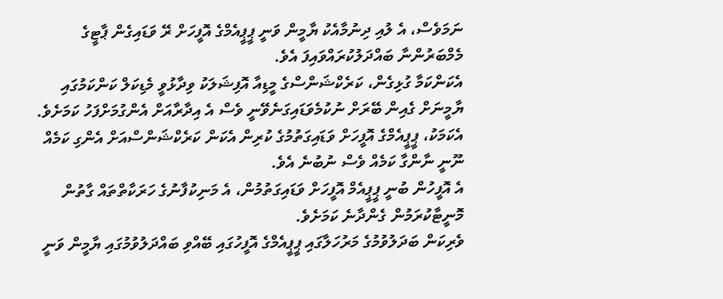ނަމަވެސް، އެ ލުއި ދިނުމާއެކު ޔާމީން ވަނީ ޕީޕީއެމްގެ އޮފީހަށް ރޭ ވަޑައިގެން ޕާޓީގެ މެމްބަރުންނާ ބައްދަލުކުރައްވައިފަ އެވެ.
އެކަންކަމާ ގުޅިގެން، ކަރެކްޝަންސްގެ މީޑިއާ އޮފިޝަލަކު ވިދާޅުވީ މެޑިކަލް ކަންކަމުގައި ޔާމީނަށް ގެއިން ބޭރަށް ނުކުމެވަޑައިގަނެވޭނީ ވެސް އެ އިދާރާއަށް އެންގުމަށްފަހު ކަމަށެވެ. އެކަމަކު، ޕީޕީއެމްގެ އޮފީހަށް ވަޑައިގަތުމުގެ ކުރިން އެކަން ކަރެކްޝަންސްއަށް އެންގި ކަމެއް ނޫނީ ނާންގާ ކަމެއް ވެސް ނުބުނެ އެވެ.
އެ އޮފީހުން ބުނީ ޕީޕީއެމް އޮފީހަށް ވަޑައިގަތުމުން، އެ މަނިކުފާނުގެ ހަރަކާތްތައް ގާތުން މޮނީޓާކުރަމުން ގެންދާނެ ކަމަށެވެ.
ވެރިކަން ބަދަލުވުމުގެ މަރުހަލާގައި ޕީޕީއެމްގެ އޮފީހުގައި ބޭއްވި ބައްދަލުވުމުގައި ޔާމީން ވަނީ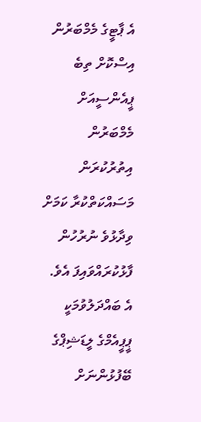އެ ޕާޓީގެ މެމްބަރުން އިސްކޮށް ތިބެ ޕީއެންސީއަށް މެމްބަރުން އިތުރުކުރަން މަސައްކަތްކުރާ ކަމަށް ވިދާޅުވެ ނުރުހުން ފާޅުކުރައްވައިފަ އެވެ.
އެ ބައްދަލުވުމަކީ ޕީޕީއެމްގެ ލީޑަޝިޕްގެ ބޭފުޅުންނަށް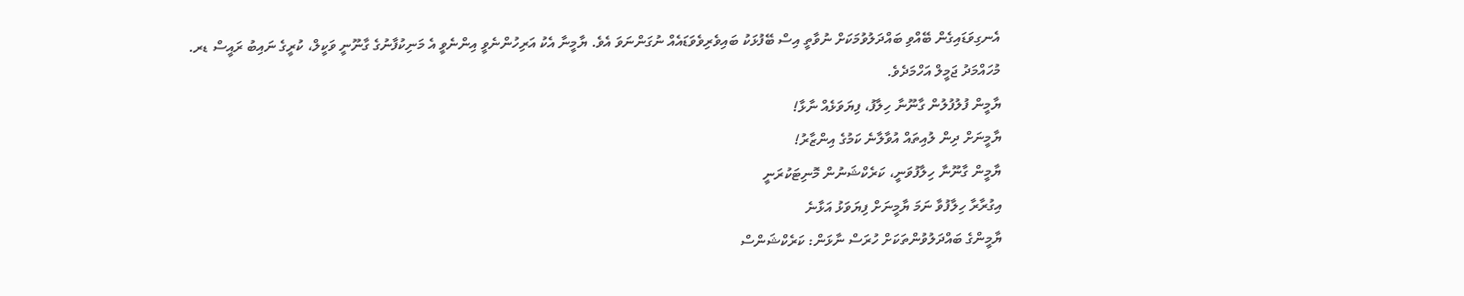އެނގިވަޑައިގެން ބޭއްވި ބައްދަލުވުމަކަށް ނުވާތީ އިސް ބޭފުޅަކު ބައިވެރިވެވަޑައެއް ނުގަންނަވަ އެވެ. ޔާމީނާ އެކު އަރިހުންނެވީ އިންނެވީ އެ މަނިކުފާނުގެ ގާނޫނީ ވަކީލް، ކުރީގެ ނައިބު ރައީސް ޑރ. މުހައްމަދު ޖަމީލް އަހްމަދެވެ.
ޔާމީން ފުލުފުލުން ގާނޫނާ ހިލާފު، ފިޔަވަޅެއް ނާޅާ!
ޔާމީނަށް ދިން ލުއިތައް އުވާލާނެ ކަމުގެ އިންޒާރު!
ޔާމީން ގާނޫނާ ހިލާފުވަނީ، ކަރެކްޝަނުން މޮނިޓަކުރަނީ
އިގުރާރާ ހިލާފުވާ ނަމަ ޔާމީނަށް ފިޔަވަޅު އަޅާނެ
ޔާމީންގެ ބައްދަލުވުންތަކަށް ހުރަސް ނާޅަން: ކަރެކްޝަންސް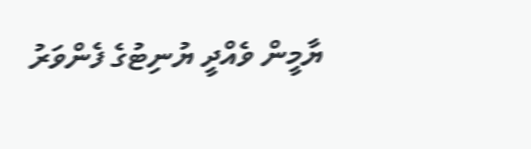ޔާމީން ވެއްދީ ޔުނިޓުގެ ފެންވަރު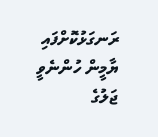ރަނގަޅުކޮށްފައި
ޔާމީން ހުންނެވީ ޖަލުގެ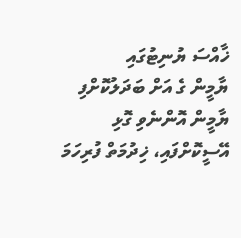ޚާއްސަ ޔުނިޓުގައި
ޔާމީން ގެ އަށް ބަދަލުކޮށްފި
ޔާމީން އޮންނެވި ގޮޅި އޭސީކޮށްފައި، ޚިދުމަތް ފުރިހަމަ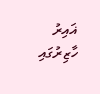ޣައިރު ހާޒިރުގައި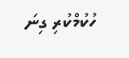ހުކުމްކުރި ގިނަ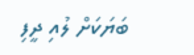ބަޔަކަށް ލުއި ދީފި